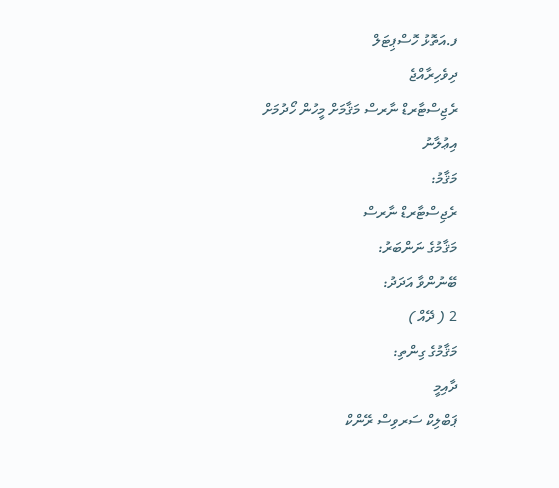ފ.އަތޮޅު ހޮސްޕިޓަލް
ދިވެހިރާއްޖެ
ރެޖިސްޓާރޑް ނާރސް މަޤާމަށް މީހުން ހޯދުމަށް
އިޢުލާނު
މަޤާމު:
ރެޖިސްޓާރޑް ނާރސް
މަޤާމުގެ ނަންބަރު:
ބޭނުންވާ އަދަދު:
2 ( ދޭއް )
މަޤާމުގެ ގިންތި:
ދާއިމީ
ޕަބްލިކް ސަރވިސް ރޭންކް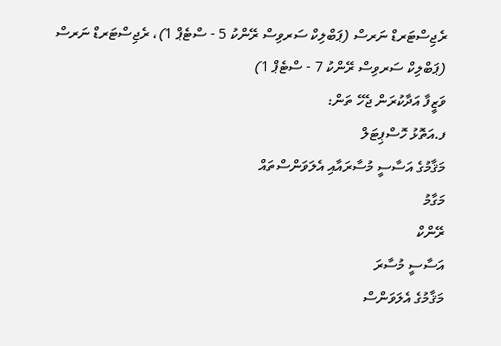ރެޖިސްޓަރޑް ނަރސް (ޕަބްލިކް ސަރވިސް ރޭންކު 5 - ސްޓެޕް 1)، ރެޖިސްޓަރޑް ނަރސް (ޕަބްލިކް ސަރވިސް ރޭންކު 7 - ސްޓެޕް 1)
ވަޒީފާ އަދާކުރަން ޖެހޭ ތަން:
ފ.އަތޮޅު ހޮސްޕިޓަލް
މަޤާމުގެ އަސާސީ މުސާރައާއި އެލަވަންސްތައް
މަގާމު
ރޭންކް
އަސާސީ މުސާރަ
މަޤާމުގެ އެލަވަންސް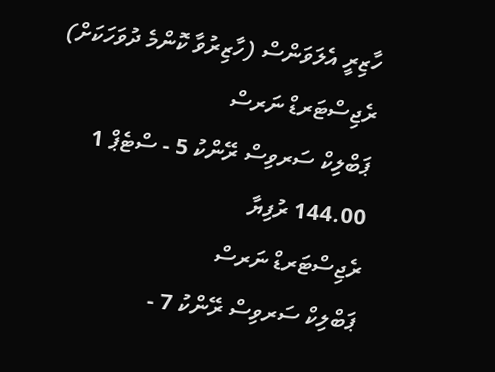ހާޒިރީ އެލަވަންސް (ހާޒިރުވާ ކޮންމެ ދުވަހަކަށް)
ރެޖިސްޓަރޑް ނަރސް
ޕަބްލިކް ސަރވިސް ރޭންކު 5 - ސްޓެޕް 1
144.00 ރުފިޔާ
ރެޖިސްޓަރޑް ނަރސް
ޕަބްލިކް ސަރވިސް ރޭންކު 7 -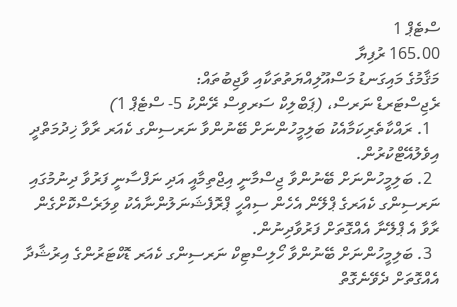ސްޓެޕް 1
165.00 ރުފިޔާ
މަޤާމުގެ މައިގަނޑު މަސްއޫލިއްޔަތުތަކާއި ވާޖިބުތައް:
ރެޖިސްޓަރޑް ނަރސް، (ޕަބްލިކް ސަރވިސް ރޭންކު 5- ސްޓެޕް 1)
  1. ރައްކާތެރިކަމާއެކު ބަލިމީހުންނަށް ބޭނުންވާ ނަރސިންގ ކެއަރ ރާވާ ޚިދުމަތްދީ އިވެލުއޭޓްކުރުން.
  2. ބަލިމީހުންނަށް ބޭނުންވާ ޖިސްމާނީ އިޖްތިމާއީ އަދި ނަފްސާނީ ފަރުވާ ދިނުމުގައި ނަރސިންގ ކެއަރގެ ޕްލޭން އެހެން ސިއްހީ ޕްރޮފެޝަނަލުންނާއެކު ވިލަރެސްކޮށްގެން ރާވާ އެ ޕްލޭނާ އެއްގޮތަށް ފަރުވާދިނުން.
  3. ބަލިމީހުންނަށް ބޭނުންވާ ހޯލިސްޓިކް ނަރސިންގ ކެއަރ ޑޮކްޓަރުންގެ އިރުޝާދާ އެއްގޮތަށް ދެވޭނެގޮތް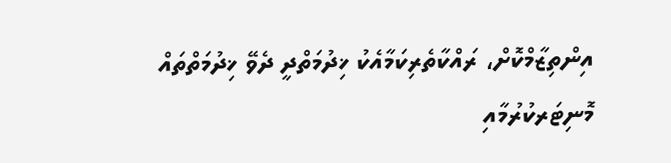އިންތިޒާމްކޮށް، ރައްކާތެރިކަމާއެކު ޚިދުމަތްދީ ދެވޭ ޚިދުމަތްތައް މޮނިޓަރކުރުމާއި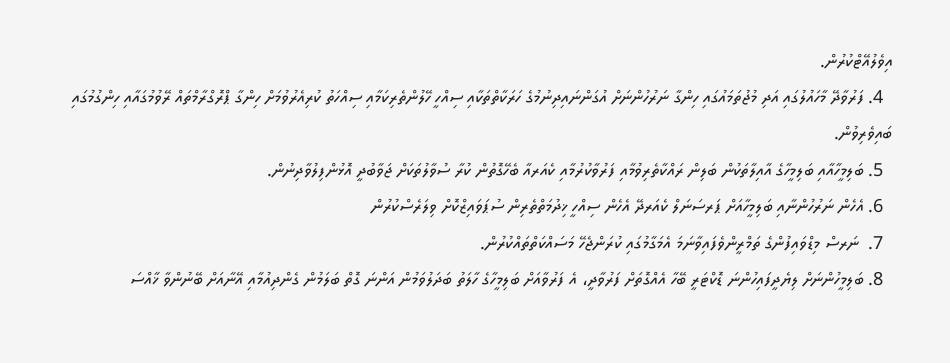އިވެލުއޭޓްކުރުން.
  4. ފަރުވާދޭ މާހައުލުގައި އަދި މުޖުތަމައުގައި ހިންގާ ނަރުހުންނަށް އުގަންނައިދިނުމުގެ ހަރަކާތްތަކާއި ސިއްހީ ހޭލުންތެރިކަމާއި ސިއްހަތު ކުރިއެރުވުމަށް ހިންގާ ޕްރޮގްރާމްތައް ރޭވުމުގައާއި ހިންގުމުގައި ބައިވެރިވުން.
  5. ބަލިމީހާއާއި ބަލިމީހާގެ އާއިލާތަކުން ބަލިން ރައްކާތެރިވުމާއި ފަރުވާކުރުމާއި ކެއަރއާ ބެހޭގޮތުން ކުރާ ސުވާލުތަކަށް ޖަވާބުދީ އޮޅުންފިލުވާދިނުން.
  6. އެހެން ނަރުހުންނާއި ބަލިމީހާއަށް ޕަރސަނަލް ކެއަރދޭ އެހެން ސިއްހީ ޚިދުމަތްތެރިން ސުޕަވައިޒްކޮށް ވިލަރެސްކުރުން
  7.  ނަރސް މިޑްވައިފުންގެ ތަމްރީންވެފައިވާނަމަ އެމަގާމުގައި ކުރަންޖެހޭ މަސައްކަތްތައްކުރުން.
  8. ބަލިމީހުންނަށް ލިޔެދީފައިހުންނަ ޑޮކްޓަރީ ބޭހާ އެއްގޮތަށް ފަރުވާދީ، އެ ފަރުވާއަށް ބަލިމީހާގެ ހާލަތު ބަދަލުވަމުން އަންނަ ގޮތް ބަލަމުން ގެންދިއުމާއި އޭނާއަށް ބޭނުންވާ ޚާއްސަ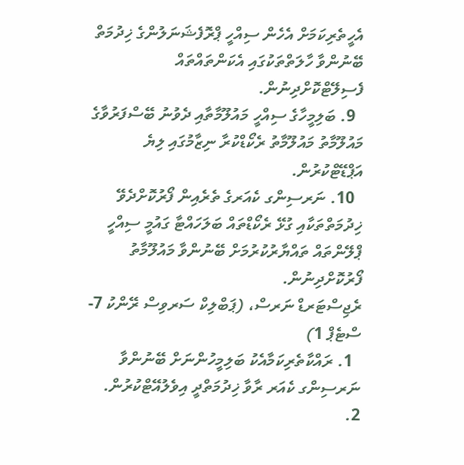އެހީތެރިކަމަށް އެހެން ސިއްހީ ޕްރޮފެޝަނަލުންގެ ޚިދުމަތް ބޭނުންވާ ހާލަތްތަކުގައި އެކަންތައްތައް ފެސިލޭޓްކޮށްދިނުން.
  9. ބަލިމީހާގެ ސިއްހީ މައުލޫމާތާއި ދެވުނު ބޭސްފަރުވާގެ މައުލޫމާތު މައުލޫމާތު ރެކޯޑްކުރާ ނިޒާމުގައި ލިޔެ އަޕްޑޭޓްކުރުން.
  10. ނަރސިންގ ކެއަރގެ ތެރެއިން ފޯރުކޮށްދެވޭ ޚިދުމަތްތަކާއި ގުޅޭ ރެކޯޑްތައް ބަލަހައްޓާ ގައުމީ ސިއްހީ ޕްލޭންތައް ތައްޔާރުކުރުމަށް ބޭނުންވާ މައުލޫމާތު ފޯރުކޮށްދިނުން.
ރެޖިސްޓަރޑް ނަރސް، (ޕަބްލިކް ސަރވިސް ރޭންކު 7- ސްޓެޕް 1)
  1. ރައްކާތެރިކަމާއެކު ބަލިމީހުންނަށް ބޭނުންވާ ނަރސިންގ ކެއަރ ރާވާ ޚިދުމަތްދީ އިވެލުއޭޓްކުރުން.
2.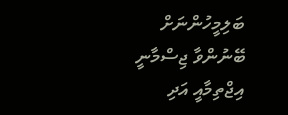ބަލިމީހުންނަށް ބޭނުންވާ ޖިސްމާނީ އިޖްތިމާއީ އަދި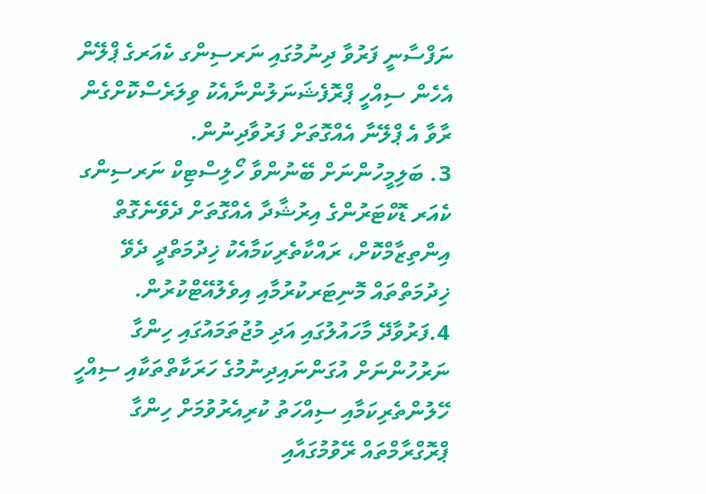ނަފްސާނީ ފަރުވާ ދިނުމުގައި ނަރސިންގ ކެއަރގެ ޕްލޭން އެހެން ސިއްހީ ޕްރޮފެޝަނަލުންނާއެކު ވިލަރެސްކޮށްގެން ރާވާ އެ ޕްލޭނާ އެއްގޮތަށް ފަރުވާދިނުން.
3. ބަލިމީހުންނަށް ބޭނުންވާ ހޯލިސްޓިކް ނަރސިންގ ކެއަރ ޑޮކްޓަރުންގެ އިރުޝާދާ އެއްގޮތަށް ދެވޭނެގޮތް އިންތިޒާމްކޮށް، ރައްކާތެރިކަމާއެކު ޚިދުމަތްދީ ދެވޭ ޚިދުމަތްތައް މޮނިޓަރކުރުމާއި އިވެލުއޭޓްކުރުން.
4.ފަރުވާދޭ މާހައުލުގައި އަދި މުޖުތަމައުގައި ހިންގާ ނަރުހުންނަށް އުގަންނައިދިނުމުގެ ހަރަކާތްތަކާއި ސިއްހީ ހޭލުންތެރިކަމާއި ސިއްހަތު ކުރިއެރުވުމަށް ހިންގާ ޕްރޮގްރާމްތައް ރޭވުމުގައާއި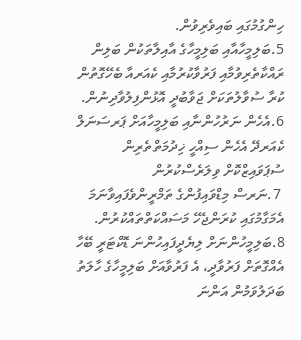ހިންގުމުގައި ބައިވެރިވުން.
5.ބަލިމީހާއާއި ބަލިމީހާގެ އާއިލާތަކުން ބަލިން ރައްކާތެރިވުމާއި ފަރުވާކުރުމާއި ކެއަރއާ ބެހޭގޮތުން ކުރާ ސުވާލުތަކަށް ޖަވާބުދީ އޮޅުންފިލުވާދިނުން.
6.އެހެން ނަރުހުންނާއި ބަލިމީހާއަށް ޕަރސަނަލް ކެއަރދޭ އެހެން ސިއްހީ ޚިދުމަތްތެރިން ސުޕަވައިޒްކޮށް ވިލަރެސްކުރުން
 7.ނަރސް މިޑްވައިފުންގެ ތަމްރީންވެފައިވާނަމަ އެމަގާމުގައި ކުރަންޖެހޭ މަސައްކަތްތައްކުރުން.
8.ބަލިމީހުންނަށް ލިޔެދީފައިހުންނަ ޑޮކްޓަރީ ބޭހާ އެއްގޮތަށް ފަރުވާދީ، އެ ފަރުވާއަށް ބަލިމީހާގެ ހާލަތު ބަދަލުވަމުން އަންނަ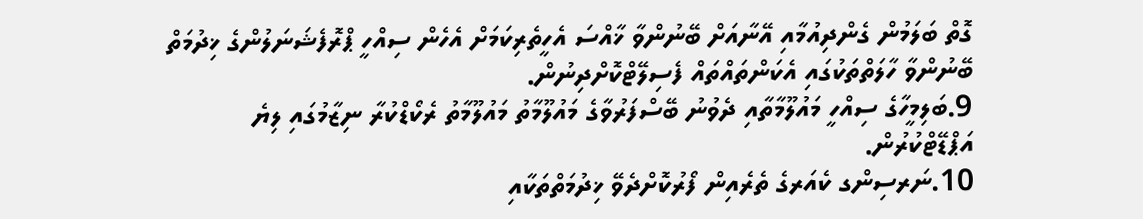ގޮތް ބަލަމުން ގެންދިއުމާއި އޭނާއަށް ބޭނުންވާ ޚާއްސަ އެހީތެރިކަމަށް އެހެން ސިއްހީ ޕްރޮފެޝަނަލުންގެ ޚިދުމަތް ބޭނުންވާ ހާލަތްތަކުގައި އެކަންތައްތައް ފެސިލޭޓްކޮށްދިނުން.
9.ބަލިމީހާގެ ސިއްހީ މައުލޫމާތާއި ދެވުނު ބޭސްފަރުވާގެ މައުލޫމާތު މައުލޫމާތު ރެކޯޑްކުރާ ނިޒާމުގައި ލިޔެ އަޕްޑޭޓްކުރުން.
10.ނަރސިންގ ކެއަރގެ ތެރެއިން ފޯރުކޮށްދެވޭ ޚިދުމަތްތަކާއި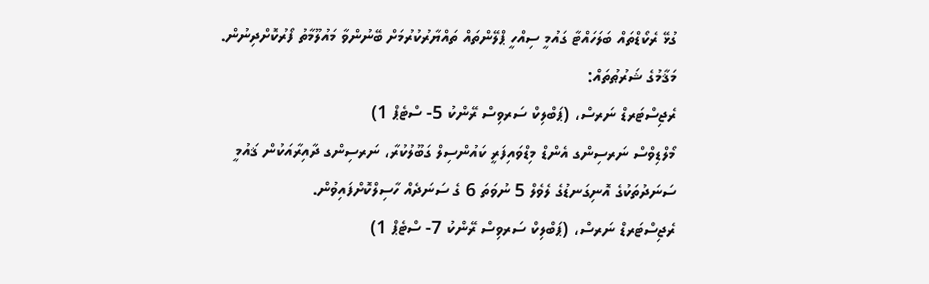ގުޅޭ ރެކޯޑްތައް ބަލަހައްޓާ ގައުމީ ސިއްހީ ޕްލޭންތައް ތައްޔާރުކުރުމަށް ބޭނުންވާ މައުލޫމާތު ފޯރުކޮށްދިނުން.
މަޤާމުގެ ޝަރުޠުތައް:
ރެޖިސްޓަރޑް ނަރސް، (ޕަބްލިކް ސަރވިސް ރޭންކު 5- ސްޓެޕް 1)
މޯލްޑިވްސް ނަރސިންގ އެންޑް މިޑްވައިފަރީ ކައުންސިލް ގަބޫލުކުރާ، ނަރސިންގ ދާއިރާއަކުން ޤައުމީ ސަނަދުތަކުގެ އޮނިގަނޑުގެ ލެވެލް 5 ނުވަތަ 6 ގެ ސަނަދެއް ހާސިލްކޮށްފައިވުން.
ރެޖިސްޓަރޑް ނަރސް، (ޕަބްލިކް ސަރވިސް ރޭންކު 7- ސްޓެޕް 1)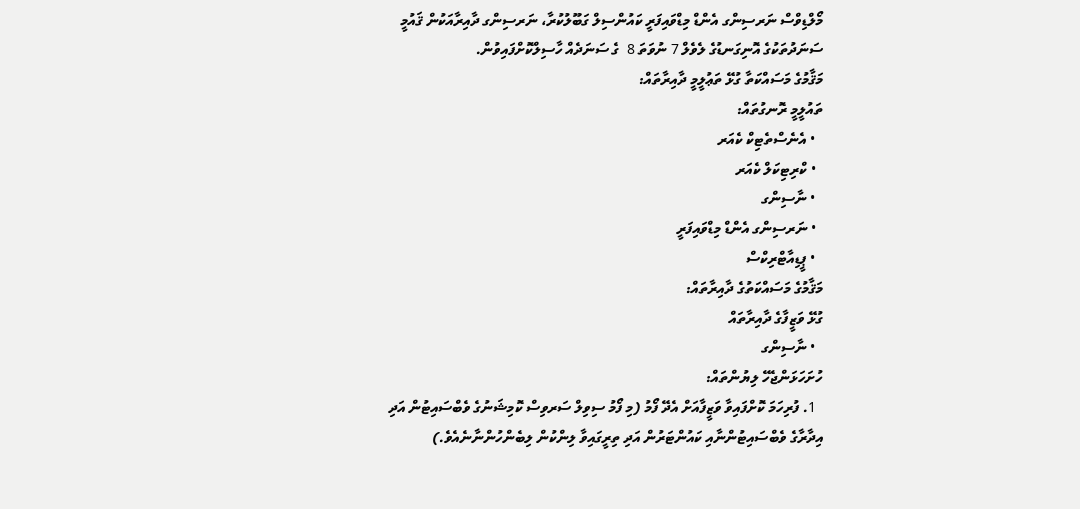މޯލްޑިވްސް ނަރސިންގ އެންޑް މިޑްވައިފަރީ ކައުންސިލް ގަބޫލުކުރާ، ނަރސިންގ ދާއިރާއަކުން ޤައުމީ ސަނަދުތަކުގެ އޮނިގަނޑުގެ ލެވެލް 7 ނުވަތަ 8  ގެ ސަނަދެއް ހާސިލްކޮށްފައިވުން.
މަޤާމުގެ މަސައްކަތާ ގުޅޭ ތަޢުލީމީ ދާއިރާތައް:
ތައުލީމީ ރޮނގުތައް:
  • އެނެސްތެޓިކް ކެއަރ
  • ކްރިޓިކަލް ކެއަރ
  • ނާސިންގ
  • ނަރސިންގ އެންޑް މިޑްވައިފަރީ
  • ޕީޑިއާޓްރިކްސް
މަޤާމުގެ މަސައްކަތުގެ ދާއިރާތައް:
ގުޅޭ ވަޒީފާގެ ދާއިރާތައް
  • ނާސިންގ
ހުށަހަޅަންޖެހޭ ލިޔުންތައް:
  1. ފުރިހަމަ ކޮށްފައިވާ ވަޒީފާއަށް އެދޭ ފޯމު (މި ފޯމު ސިވިލް ސަރވިސް ކޮމިޝަނުގެ ވެބްސައިޓުން އަދި އިދާރާގެ ވެބްސައިޓުންނާއި ކައުންޓަރުން އަދި ތިރީގައިވާ ލިންކުން ލިބެންހުންނާނެއެވެ.)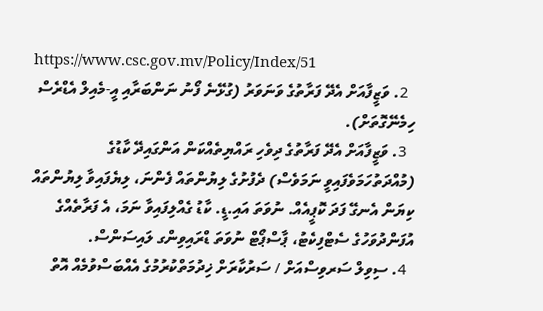https://www.csc.gov.mv/Policy/Index/51
  2. ވަޒީފާއަށް އެދޭ ފަރާތުގެ ވަނަވަރު (ގުޅޭނެ ފޯނު ނަންބަރާއި އީ-މެއިލް އެޑްރެސް ހިމެނޭގޮތަށް).
  3. ވަޒީފާއަށް އެދޭ ފަރާތުގެ ދިވެހި ރައްޔިތެއްކަން އަންގައިދޭ ކާޑުގެ (މުއްދަތުހަމަވެފައިވީ ނަމަވެސް) ދެފުށުގެ ލިޔުންތައް ފެންނަ، ލިޔެފައިވާ ލިޔުންތައް ކިޔަން އެނގޭ ފަދަ ކޮޕީއެއް. ނުވަތަ އައި.ޑީ. ކާޑު ގެއްލިފައިވާ ނަމަ، އެ ފަރާތެއްގެ އުފަންދުވަހުގެ ސެޓްފިކެޓު، ޕާސްޕޯޓް ނުވަތަ ޑްރައިވިންގ ލައިސަންސް.
  4. ސިވިލް ސަރވިސްއަށް / ސަރުކާރަށް ޚިދުމަތްކުރުމުގެ އެއްބަސްވުމެއް އޮތް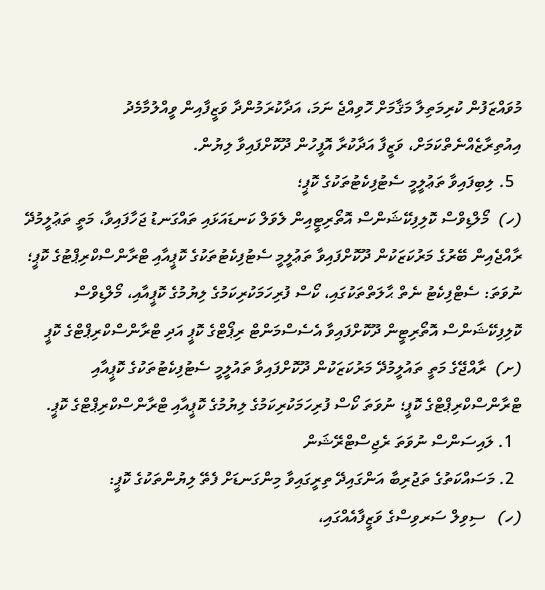މުވައްޒަފުން ކުރިމަތިލާ މަޤާމަށް ހޮވިއްޖެ ނަމަ، އަދާކުރަމުންދާ ވަޒީފާއިން ވީއްލުމާމެދު އިއުތިރާޒެއްނެތްކަމަށް، ވަޒީފާ އަދާކުރާ އޮފީހުން ދޫކޮށްފައިވާ ލިޔުން.
  5. ލިބިފައިވާ ތަޢުލީމީ ސެޓުފިކެޓުތަކުގެ ކޮޕީ؛
(ހ)  މޯލްޑިވްސް ކޮލިފިކޭޝަންސް އޮތޯރިޓީއިން ލެވަލް ކަނޑައަޅައި ތައްގަނޑު ޖަހާފައިވާ، މަތީ ތަޢުލީމުދޭ ރާއްޖެއިން ބޭރުގެ މަރުކަޒަކުން ދޫކޮށްފައިވާ ތަޢުލީމީ ސެޓުފިކެޓުތަކުގެ ކޮޕީއާއި ޓްރާންސްކްރިޕްޓުގެ ކޮޕީ؛ ނުވަތަ: ސެޓްފިކެޓު ނެތް ޙާލަތްތަކުގައި، ކޯސް ފުރިހަމަކުރިކަމުގެ ލިޔުމުގެ ކޮޕީއާއި، މޯލްޑިވްސް ކޮލިފިކޭޝަންސް އޮތޯރިޓީން ދޫކޮށްފައިވާ އެސެސްމަންޓް ރިޕޯޓްގެ ކޮޕީ އަދި ޓްރާންސްކްރިޕްޓްގެ ކޮޕީ
(ށ)  ރާއްޖޭގެ މަތީ ތައުލީމުދޭ މަރުކަޒަކުން ދޫކޮށްފައިވާ ތައުލީމީ ސެޓުފިކެޓުތަކުގެ ކޮޕީއާއި ޓްރާންސްކްރިޕްޓްގެ ކޮޕީ؛ ނުވަތަ ކޯސް ފުރިހަމަކުރިކަމުގެ ލިޔުމުގެ ކޮޕީއާއި ޓްރާންސްކްރިޕްޓްގެ ކޮޕީ.
  1. ލައިސަންސް ނުވަތަ ރެޖިސްޓްރޭޝަން
  2. މަސައްކަތުގެ ތަޖުރިބާ އަންގައިދޭ ތިރީގައިވާ މިންގަނޑަށް ފެތޭ ލިޔުންތަކުގެ ކޮޕީ:
(ހ)   ސިވިލް ސަރވިސްގެ ވަޒީފާއެއްގައި،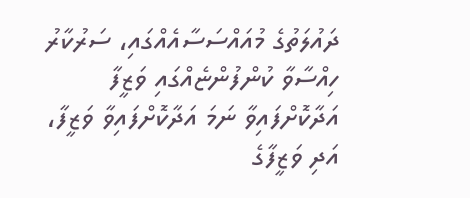ދައުލަތުގެ މުއައްސަސާއެއްގައި، ސަރުކާރު ހިއްސާވާ ކުންފުންޏެއްގައި ވަޒީފާ އަދާކޮށްފައިވާ ނަމަ އަދާކޮށްފައިވާ ވަޒީފާ، އަދި ވަޒީފާގެ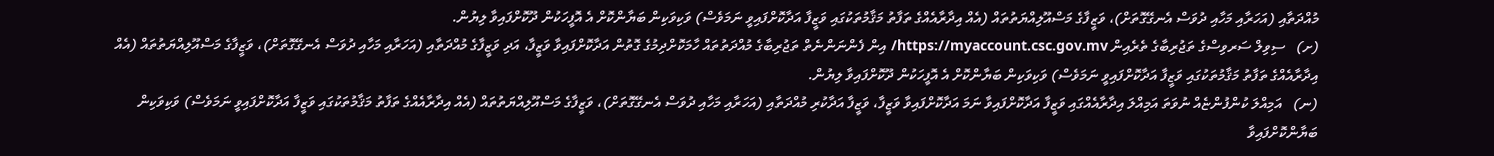މުއްދަތާއި (އަހަރާއި މަހާއި ދުވަސް އެނގޭގޮތަށް)، ވަޒީފާގެ މަސްއޫލިއްޔަތުތައް (އެއް އިދާރާއެއްގެ ތަފާތު މަޤާމުތަކުގައި ވަޒީފާ އަދާކޮށްފައިވީ ނަމަވެސް) ވަކިވަކިން ބަޔާންކޮށް އެ އޮފީހަކުން ދޫކޮށްފައިވާ ލިޔުން.
(ށ)   ސިވިލް ސަރވިސްގެ ތަޖުރިބާގެ ތެރެއިން https://myaccount.csc.gov.mv/ އިން ފެންނަންނެތް ތަޖުރިބާގެ މުއްދަތުތައް ހާމަކޮށްދިމުގެ ގޮތުން އަދާކޮށްފައިވާ ވަޒީފާ، އަދި ވަޒީފާގެ މުއްދަތާއި (އަހަރާއި މަހާއި ދުވަސް އެނގޭގޮތަށް)، ވަޒީފާގެ މަސްއޫލިއްޔަތުތައް (އެއް އިދާރާއެއްގެ ތަފާތު މަޤާމުތަކުގައި ވަޒީފާ އަދާކޮށްފައިވީ ނަމަވެސް) ވަކިވަކިން ބަޔާންކޮށް އެ އޮފީހަކުން ދޫކޮށްފައިވާ ލިޔުން.
(ނ)   އަމިއްލަ ކުންފުންޏެއް ނުވަތަ އަމިއްލަ އިދާރާއެއްގައި ވަޒީފާ އަދާކޮށްފައިވާ ނަމަ އަދާކޮށްފައިވާ ވަޒީފާ، ވަޒީފާ އަދާކުރި މުއްދަތާއި (އަހަރާއި މަހާއި ދުވަސް އެނގޭގޮތަށް)، ވަޒީފާގެ މަސްއޫލިއްޔަތުތައް (އެއް އިދާރާއެއްގެ ތަފާތު މަޤާމުތަކުގައި ވަޒީފާ އަދާކޮށްފައިވީ ނަމަވެސް) ވަކިވަކިން ބަޔާންކޮށްފައިވާ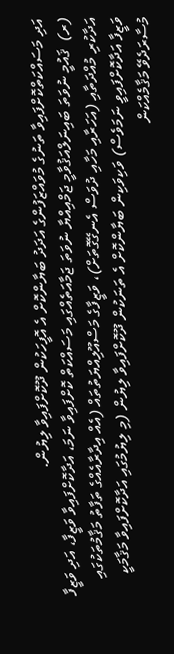އަދި މަސައްކަތްކޮށްފައިވާ ތަނުގެ މުވައްޒަފުންގެ އަދަދު ބަޔާންކޮށް އެ އޮފީހަކުން ދޫކޮށްފައިވާ ލިޔުން.
(ރ)  ޤައުމީ ނުވަތަ ބައިނަލްއަޤުވާމީ ޖަމްއިއްޔާ ނުވަތަ ޖަމާއަތެއްގައި މަސައްކަތް ކޮށްފައިވާ ނަމަ، އަދާކޮށްފައިވާ ވަޒީފާ، އަދި ވަޒީފާ އަދާކުރި މުއްދަތާއި (އަހަރާއި މަހާއި ދުވަސް އެނގޭގޮތަށް)، ވަޒީފާގެ މަސްއޫލިއްޔަތުތައް (އެއް އިދާރާއެއްގެ ތަފާތު މަޤާމުތަކުގައި ވަޒީފާ އަދާކޮށްފައިވީ ނަމަވެސް) ވަކިވަކިން ބަޔާންކޮށް އެ ތަނަކުން ދޫކޮށްފައިވާ ލިޔުން (މި ލިޔުމުގައި އަދާކޮށްފައިވާ މަޤާމަކީ މުސާރަދެވޭ މަޤާމެއްކަން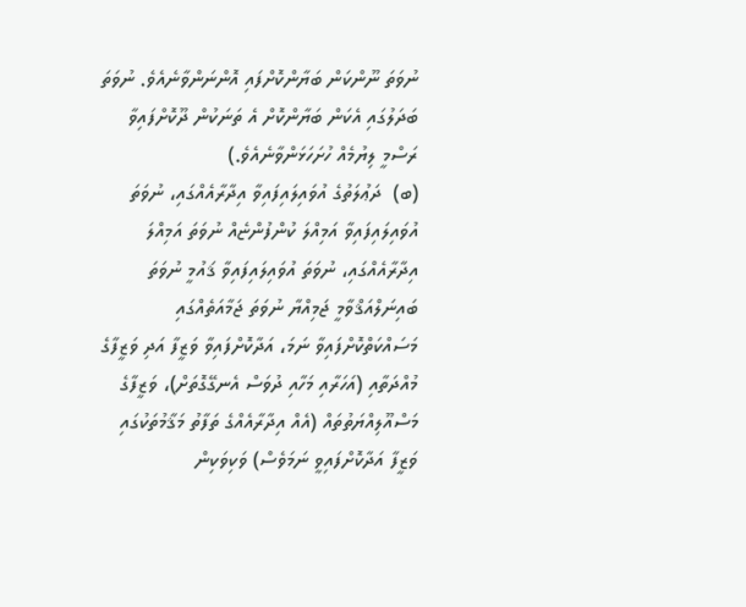ނުވަތަ ނޫންކަން ބަޔާންކޮށްފައި އޮންނަންވާނެއެވެ. ނުވަތަ ބަދަލުގައި އެކަން ބަޔާންކޮށް އެ ތަނަކުން ދޫކޮށްފައިވާ ރަސްމީ ލިޔުމެއް ހުށަހަޅަންވާނެއެވެ.)
(ބ)  ދަޢުލަތުގެ އުވައިލައިފައިވާ އިދާރާއެއްގައި، ނުވަތަ އުވައިލައިފައިވާ އަމިއްލަ ކުންފުންޏެއް ނުވަތަ އަމިއްލަ އިދާރާއެއްގައި، ނުވަތަ އުވައިލައިފައިވާ ޤައުމީ ނުވަތަ ބައިނަލްއަޤްވާމީ ޖަމިއްޔާ ނުވަތަ ޖަމާއަތެއްގައި މަސައްކަތްކޮށްފައިވާ ނަމަ، އަދާކޮށްފައިވާ ވަޒީފާ އަދި ވަޒީފާގެ މުއްދަތާއި (އަހަރާއި މަހާއި ދުވަސް އެނގޭގޮތަށް)، ވަޒީފާގެ މަސްއޫލިއްޔަތުތައް (އެއް އިދާރާއެއްގެ ތަފާތު މަޤާމުތަކުގައި ވަޒީފާ އަދާކޮށްފައިވީ ނަމަވެސް) ވަކިވަކިން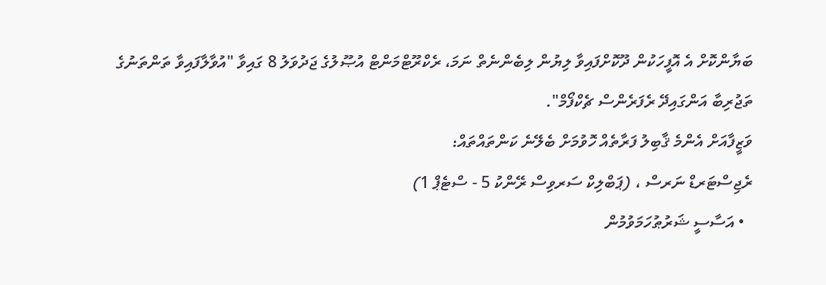ބަޔާންކޮށް އެ އޮފީހަކުން ދޫކޮށްފައިވާ ލިޔުން ލިބެންނެތް ނަމަ، ރެކްރޫޓްމަންޓް އުޞޫލުގެ ޖަދުވަލު 8 ގައިވާ "އުވާލާފައިވާ ތަންތަނުގެ ތަޖުރިބާ އަންގައިދޭ ރެފަރެންސް ޗެކްފޯމް".
ވަޒީފާއަށް އެންމެ ޤާބިލު ފަރާތެއް ހޮވުމަށް ބެލޭނެ ކަންތައްތައް:
ރެޖިސްޓަރޑް ނަރސް ، (ޕަބްލިކް ސަރވިސް ރޭންކު 5 - ސްޓެޕް 1)
  • އަސާސީ ޝަރުޠުހަމަވުމުން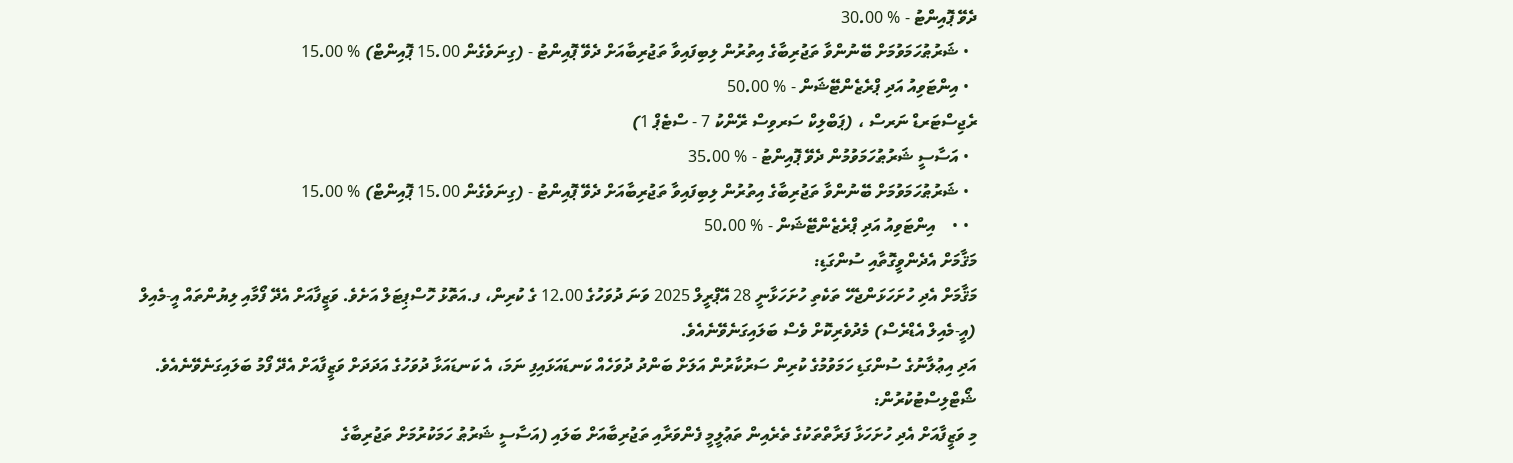ދެވޭ ޕޮއިންޓު - % 30.00
  • ޝަރުޠުހަމަވުމަށް ބޭނުންވާ ތަޖުރިބާގެ އިތުރުން ލިބިފައިވާ ތަޖުރިބާއަށް ދެވޭ ޕޮއިންޓު - (ގިނަވެގެން 15.00 ޕޮއިންޓް) % 15.00
  • އިންޓަވިއު އަދި ޕްރެޒެންޓޭޝަން - % 50.00
ރެޖިސްޓަރޑް ނަރސް ، (ޕަބްލިކް ސަރވިސް ރޭންކު 7 - ސްޓެޕް 1)
  • އަސާސީ ޝަރުޠުހަމަވުމުން ދެވޭ ޕޮއިންޓު - % 35.00
  • ޝަރުޠުހަމަވުމަށް ބޭނުންވާ ތަޖުރިބާގެ އިތުރުން ލިބިފައިވާ ތަޖުރިބާއަށް ދެވޭ ޕޮއިންޓު - (ގިނަވެގެން 15.00 ޕޮއިންޓް) % 15.00
  • •    އިންޓަވިއު އަދި ޕްރެޒެންޓޭޝަން - % 50.00
މަޤާމަށް އެދެންވީގޮތާއި ސުންގަޑި:
މަޤާމަށް އެދި ހުށަހަޅަންޖެހޭ ތަކެތި ހުށަހަޅާނީ 28 އޭޕްރީލް 2025 ވަނަ ދުވަހުގެ 12.00 ގެ ކުރިން، ފ.އަތޮޅު ހޮސްޕިޓަލް އަށެވެ. ވަޒީފާއަށް އެދޭ ފޯމާއި ލިޔުންތައް އީ-މެއިލް (އީ-މެއިލް އެޑްރެސް) މެދުވެރިކޮށް ވެސް ބަލައިގަނެވޭނެއެވެ.
އަދި އިޢުލާނުގެ ސުންގަޑި ހަމަވުމުގެ ކުރިން ސަރުކާރުން އަލަށް ބަންދު ދުވަހެއް ކަނޑައަޅައިފި ނަމަ، އެ ކަނޑައަޅާ ދުވަހުގެ އަދަދަށް ވަޒީފާއަށް އެދޭ ފޯމު ބަލައިގަނެވޭނެއެވެ.
ޝޯޓްލިސްޓުކުރުން:
މި ވަޒީފާއަށް އެދި ހުށަހަޅާ ފަރާތްތަކުގެ ތެރެއިން ތަޢުލީމީ ފެންވަރާއި ތަޖުރިބާއަށް ބަލައި (އަސާސީ ޝަރުޠު ހަމަކުރުމަށް ތަޖުރިބާގެ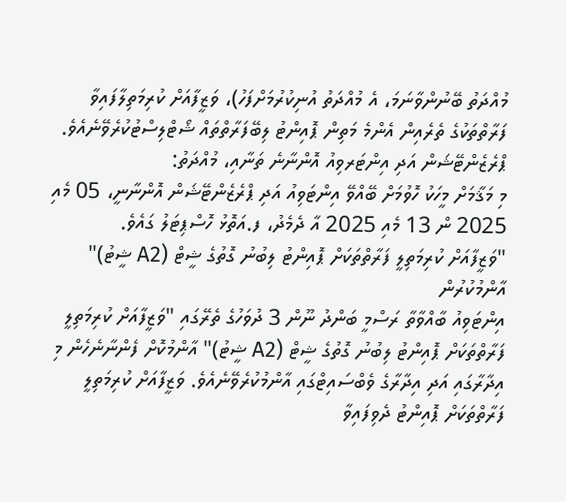މުއްދަތު ބޭނުންވާނަމަ، އެ މުއްދަތު އުނިކުރުމަށްފަހު)، ވަޒީފާއަށް ކުރިމަތިލާފައިވާ ފަރާތްތަކުގެ ތެރެއިން އެންމެ މަތިން ޕޮއިންޓު ލިބޭފަރާތްތައް ޝޯޓްލިސްޓުކުރެވޭނެއެވެ.
ޕްރެޒެންޓޭޝަން އަދި އިންޓަރވިއު އޮންނާނެ ތަނާއި، މުއްދަތު:
މި މަޤާމަށް މީހަކު ހޮވުމަށް ބޭއްވޭ އިންޓަވިއު އަދި ޕްރެޒެންޓޭޝަން އޮންނާނީ، 05 މެއި 2025 ން 13 މެއި 2025 އާ ދެމެދު، ފ.އަތޮޅު ހޮސްޕިޓަލު ގައެވެ.
"ވަޒީފާއަށް ކުރިމަތިލީ ފަރާތްތަކަށް ޕޮއިންޓު ލިބުނު ގޮތުގެ ޝީޓް (A2 ޝީޓު)" އާންމުކުރުން
އިންޓަވިއު ބާއްވާތާ ރަސްމީ ބަންދު ނޫން 3 ދުވަހުގެ ތެރޭގައި "ވަޒީފާއަށް ކުރިމަތިލީ ފަރާތްތަކަށް ޕޮއިންޓު ލިބުނު ގޮތުގެ ޝީޓް (A2 ޝީޓު)" އާންމުކޮށް ފެންނާނެހެން މި އިދާރާގައި އަދި އިދާރާގެ ވެބްސައިޓްގައި އާންމުކުރެވޭނެއެވެ. ވަޒީފާއަށް ކުރިމަތިލީ ފަރާތްތަކަށް ޕޮއިންޓު ދެވިފައިވާ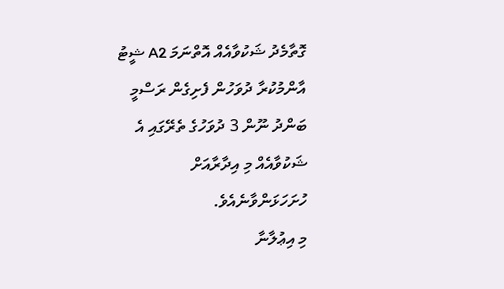ގޮތާމެދު ޝަކުވާއެއް އޮތްނަމަ A2 ޝީޓު އާންމުކުރާ ދުވަހުން ފެށިގެން ރަސްމީ ބަންދު ނޫން 3 ދުވަހުގެ ތެރޭގައި އެ ޝަކުވާއެއް މި އިދާރާއަށް ހުށަހަޅަންވާނެއެވެ.
މި އިޢުލާނާ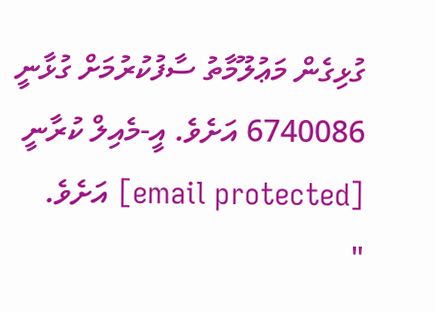ގުޅިގެން މަޢުލޫމާތު ސާފުކުރުމަށް ގުޅާނީ 6740086 އަށެވެ. އީ-މެއިލް ކުރާނީ [email protected] އަށެވެ.
"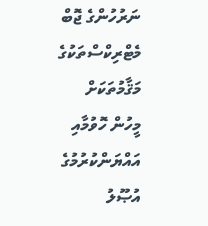ނަރުހުންގެ ޖޮބް މެޓްރިކްސްތަކުގެ މަޤާމުތަކަށް މީހުން ހޮވުމާއި އައްޔަންކުރުމުގެ އުޞޫލު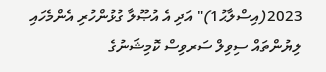2023(އިސްލާޙު1)" އަދި އެ އުޞޫލާ ގުޅުންހުރި އެންމެހައި ލިޔުންތައް ސިވިލް ސަރވިސް ކޮމިޝަނުގެ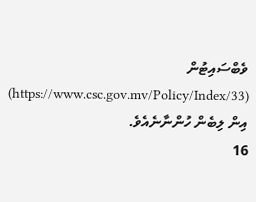ވެބްސައިޓުން (https://www.csc.gov.mv/Policy/Index/33) އިން ލިބެން ހުންނާނެއެވެ.
16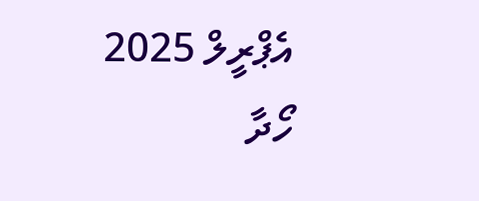އެޕްރީލް 2025
ހޯދާ